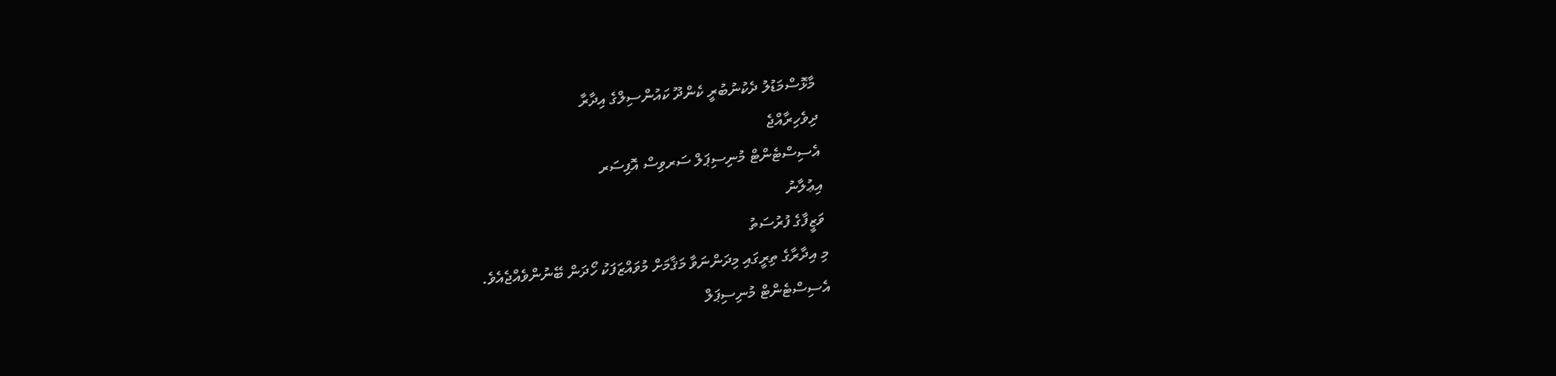މާޅޮސްމަޑުލު ދެކުނުބުރީ ކެންދޫ ކައުންސިލްގެ އިދާރާ
ދިވެހިރާއްޖެ
އެސިސްޓެންޓް މުނިސިޕަލް ސަރވިސް އޮފިސަރ
އިޢުލާނު
ވަޒީފާގެ ފުރުސަތު
މި އިދާރާގެ ތިރީގައި މިދަންނަވާ މަޤާމަށް މުވައްޒަފަކު ހޯދަން ބޭނުންވެއްޖެއެވެ.
އެސިސްޓެންޓް މުނިސިޕަލް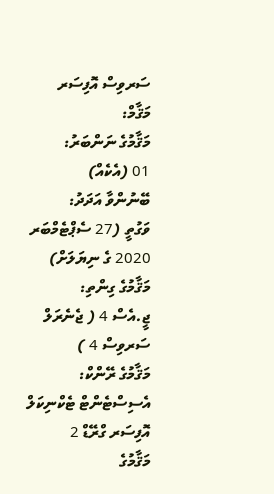ސަރވިސް އޮފިސަރ
މަޤާމް:
މަޤާމުގެ ނަންބަރު:
01 (އެކެއް)
ބޭނުންވާ އަދަދު:
ވަގުތީ (27 ސެޕްޓެމްބަރ 2020 ގެ ނިޔަލަށް)
މަޤާމުގެ ގިންތި:
ޖީ.އެސް 4 ( ޖެނެރަލް ސަރވިސް 4 )
މަޤާމުގެ ރޭންކް:
އެސިސްޓެންޓް ޓެކްނިކަލް އޮފިސަރ ގްރޭޑް 2
މަޤާމުގެ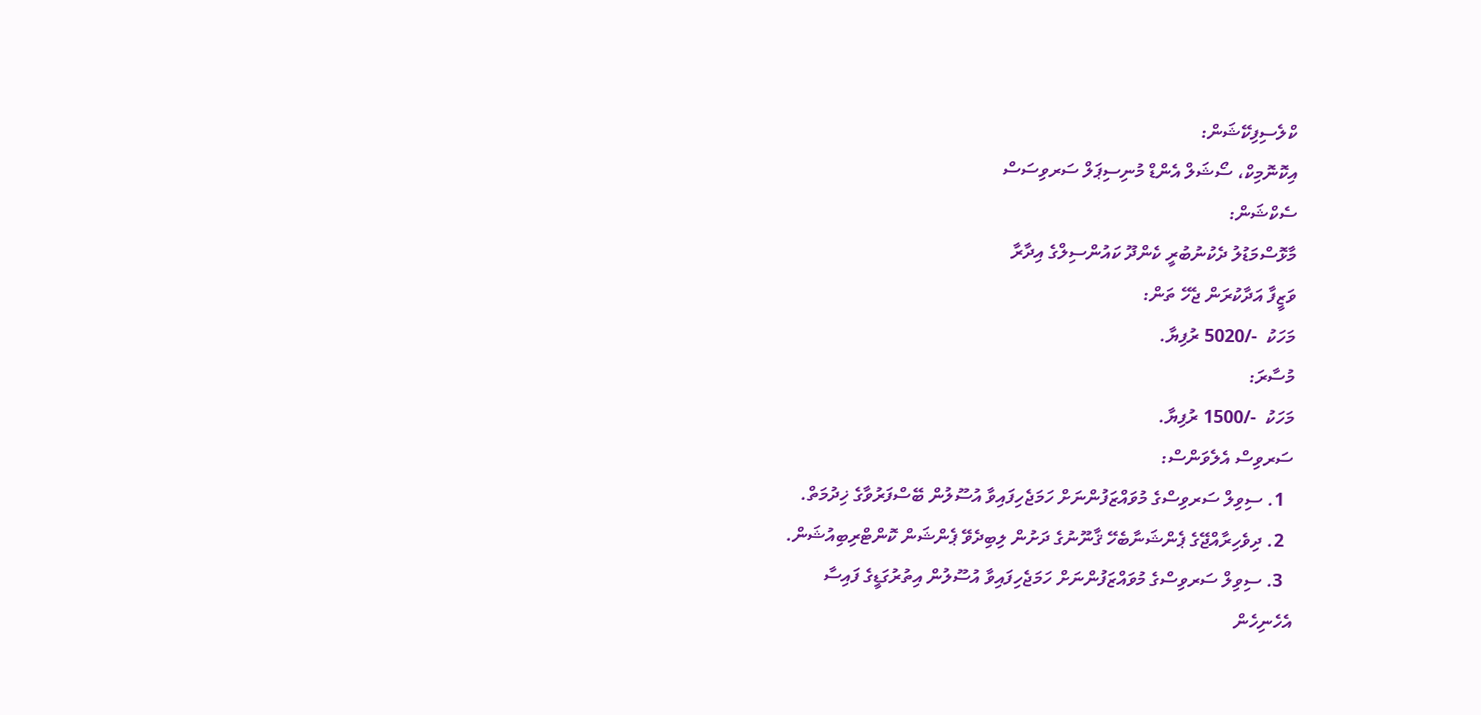ކްލެސިފިކޭޝަން:
އިކޮނޮމިކް، ސޯޝަލް އެންޑް މުނިސިޕަލް ސަރވިސަސް
ސެކްޝަން:
މާޅޮސްމަޑުލު ދެކުނުބުރީ ކެންދޫ ކައުންސިލްގެ އިދާރާ
ވަޒީފާ އަދާކުރަން ޖެހޭ ތަން:
މަހަކު  -/5020 ރުފިޔާ.
މުސާރަ:
މަހަކު  -/1500 ރުފިޔާ.
ސަރވިސް އެލެވަންސް:
  1. ސިވިލް ސަރވިސްގެ މުވައްޒަފުންނަށް ހަމަޖެހިފައިވާ އުސޫލުން ބޭސްފަރުވާގެ ޚިދުމަތް.
  2. ދިވެހިރާއްޖޭގެ ޕެންޝަނާބެހޭ ޤާނޫނުގެ ދަށުން ލިބިދެވޭ ޕެންޝަން ކޮންޓްރިބިއުޝަން.
  3. ސިވިލް ސަރވިސްގެ މުވައްޒަފުންނަށް ހަމަޖެހިފައިވާ އުސޫލުން އިތުރުގަޑީގެ ފައިސާ
އެހެނިހެން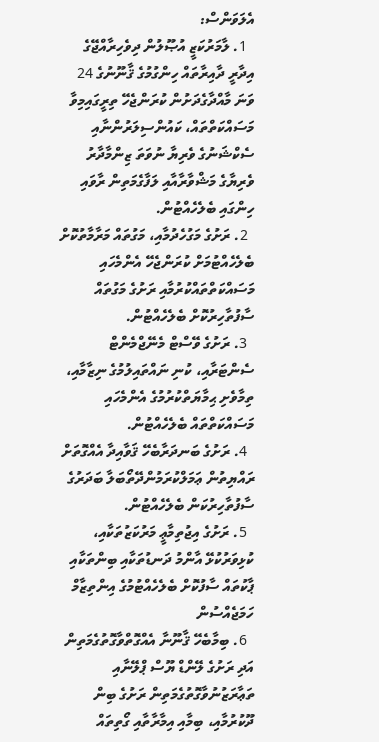އެލަވަންސް:
  1. ލާމަރުކަޒީ އުޞޫލުން ދިވެހިރާއްޖޭގެ އިދާރީ ދާއިރާތައް ހިންގުމުގެ ޤާނޫނުގެ 24 ވަނަ މާއްދާގެދަށުން ކުރަންޖެހޭ ތިރީގައިމިވާ މަސައްކަތްތައް، ކައުންސިލަރުންނާއި ސެކްޝަނުގެ ވެރިޔާ ނުވަތަ ޒިންމާދާރު ވެރިޔާގެ މަޝްވާރާއާއި ލަފާގެމަތިން ރާވައި ހިންގައި ބެލެހެއްޓުން.
  2. ރަށުގެ މަގުހެދުމާއި، މަގުތައް މަރާމާތުކޮށް ބެލެހެއްޓުމަށް ކުރަންޖެހޭ އެންމެހައި މަސައްކަތްތައްކުރުމާއި ރަށުގެ މަގުތައް ސާފުތާހިރުކޮށް ބެލެހެއްޓުން.
  3. ރަށުގެ ވޭސްޓް މެނޭޖްމެންޓް ސެންޓަރާއި، ކުނި ނައްތައިލުމުގެ ނިޒާމާއި، ތިމާވެށި ޙިމާޔަތްކުރުމުގެ އެންމެހައި މަސައްކަތްތައް ބެލެހެއްޓުން.
  4. ރަށުގެ ބަނދަރާބެހޭ ޤަވާއިދާ އެއްގޮތަށް ރައްޔިތުން ޢަމަލްކުރަމުންދޭތޯބަލާ ބަދަރުގެ ސާފުތާހިރުކަން ބެލެހެއްޓުން.
  5. ރަށުގެ އިޖުތިމާޢީ މަރުކަޒުތަކާއި، ކުޅިވަރުކުޅޭ އާންމު ދަނޑުތަކާއި ބިންތަކާއި ޕާކުތައް ސާފުކޮށް ބެލެހެއްޓުމުގެ އިންތިޒާމް ހަމަޖެއްސުން
  6. ބިމާބެހޭ ޤާނޫނާ އެއްގޮތްވާގޮތުގެމަތިން އަދި ރަށުގެ ލޭންޑް ޔޫސް ޕްލޭނާއި ތަޢާރަޒުނުވާގޮތުގެމަތިން ރަށުގެ ބިން ދޫކުރުމާއި، ބިމާއި އިމާރާތާއި ގޯތިތައް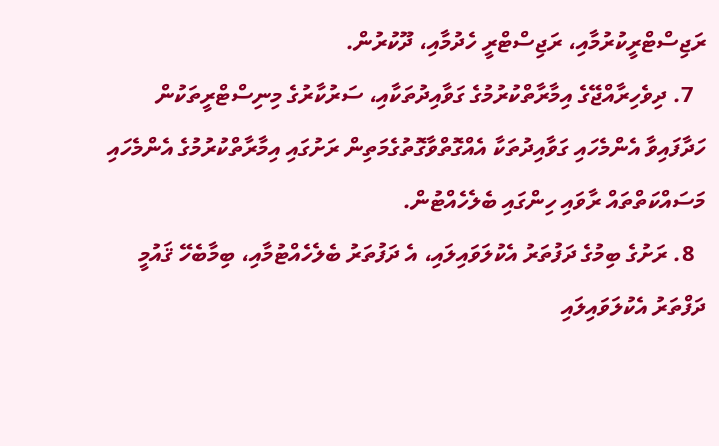ރަޖިސްޓްރީކުރުމާއި، ރަޖިސްޓްރީ ހެދުމާއި، ދޫކުރުން.
  7. ދިވެހިރާއްޖޭގެ އިމާރާތްކުރުމުގެ ގަވާއިދުތަކާއި، ސަރުކާރުގެ މިނިސްޓްރީތަކުން ހަދާފައިވާ އެންމެހައި ގަވާއިދުތަކާ އެއްގޮތްވާގޮތުގެމަތިން ރަށުގައި އިމާރާތްކުރުމުގެ އެންމެހައި މަސައްކަތްތައް ރާވައި ހިންގައި ބެލެހެއްޓުން.
  8. ރަށުގެ ބިމުގެ ދަފުތަރު އެކުލަވައިލައި، އެ ދަފުތަރު ބެލެހެއްޓުމާއި، ބިމާބެހޭ ޤައުމީ ދަފްތަރު އެކުލަވައިލައި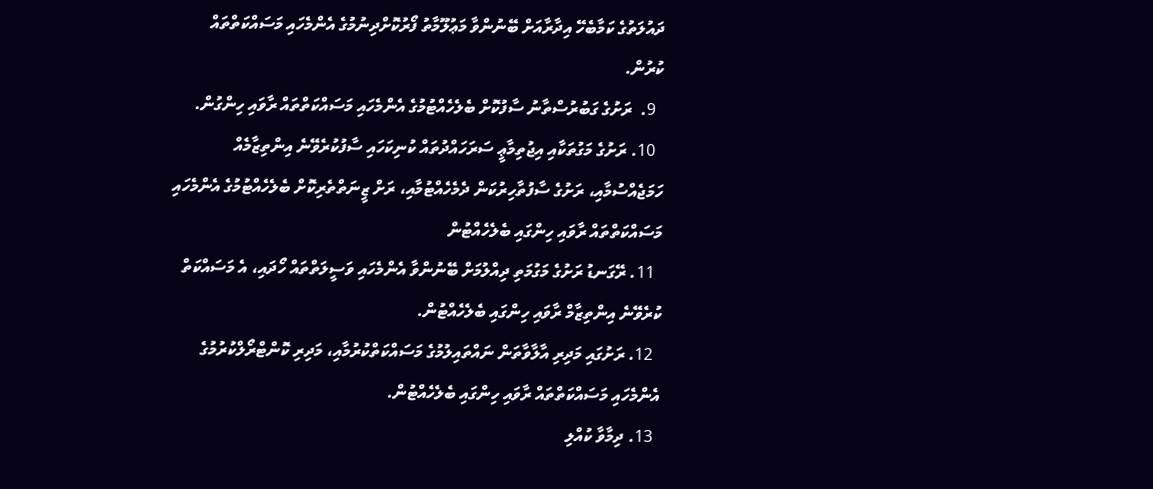ދައުލަތުގެ ކަމާބެހޭ އިދާރާއަށް ބޭނުންވާ މަޢުލޫމާތު ފޯރުކޮށްދިނުމުގެ އެންމެހައި މަސައްކަތްތައް ކުރުން.
  9.  ރަށުގެ ގަބުރުސްތާނު ސާފުކޮށް ބެލެހެއްޓުމުގެ އެންމެހައި މަސައްކަތްތައް ރާވައި ހިންގުން.
  10. ރަށުގެ މަގުތަކާއި އިޖުތިމާޢީ ސަރަހައްދުތައް ކުނިކަހައި ސާފުކުރެވޭނެ އިންތިޒާމެއް ހަމަޖެއްސުމާއި، ރަށުގެ ސާފުތާހިރުކަން ދެމެހެއްޓުމާއި، ރަށް ޒީނަތްތެރިކޮށް ބެލެހެއްޓުމުގެ އެންމެހައި މަސައްކަތްތައް ރާވައި ހިންގައި ބެލެހެއްޓުން
  11. ރޭގަނޑު ރަށުގެ މަގުމަތި ދިއްލުމަށް ބޭނުންވާ އެންމެހައި ވަސީލަތްތައް ހޯދައި، އެ މަސައްކަތް ކުރެވޭނެ އިންތިޒާމް ރާވައި ހިންގައި ބެލެހެއްޓުން.
  12. ރަށުގައި މަދިރި އާލާވާތަން ނައްތައިލުމުގެ މަސައްކަތްކުރުމާއި، މަދިރި ކޮންޓްރޯލްކުރުމުގެ އެންމެހައި މަސައްކަތްތައް ރާވައި ހިންގައި ބެލެހެއްޓުން.
  13. ދިމާވާ ކުއްލި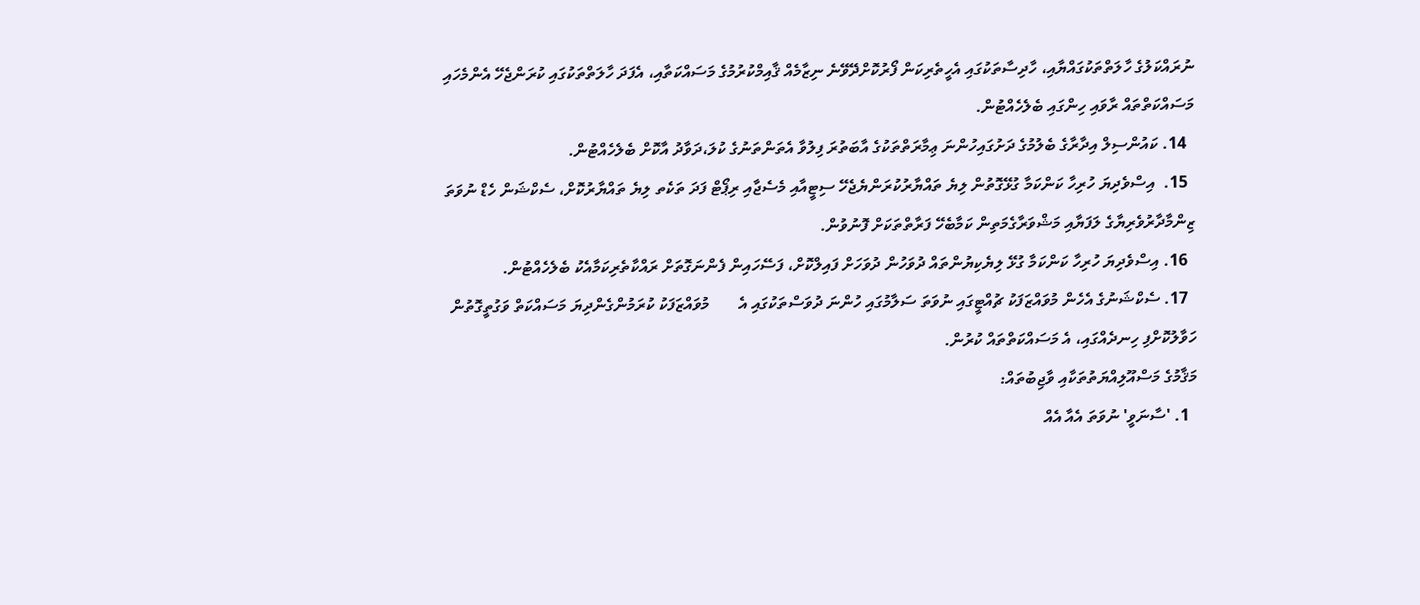ނުރައްކަލުގެ ހާލަތްތަކުގައްޔާއި، ހާދިސާތަކުގައި އެހީތެރިކަން ފޯރުކޮށްދޭވޭނެ ނިޒާމެއް ޤާއިމްކުރުމުގެ މަސައްކަތާއި، އެފަދަ ހާލަތްތަކުގައި ކުރަންޖެހޭ އެންމެހައި މަސައްކަތްތައް ރާވައި ހިންގައި ބެލެހެއްޓުން.
  14. ކައުންސިލް އިދާރާގެ ބެލުމުގެ ދަށުގައިހުންނަ ޢިމާރަތްތަކުގެ އާބަތުރަ ފިލުވާ އެތަންތަނުގެ ކުލަ،ދަވާދު އާކޮށް ބެލެހެއްޓުން.
  15.  އިސްވެދިޔަ ހުރިހާ ކަންކަމާ ގުޅޭގޮތުން ލިޔެ ތައްޔާރުކުރަންޔެޖެހޭ ސިޓީއާއި މެސެޖާއި ރިޕޯޓް ފަދަ ތަކެތ ލިޔެ ތައްޔާރުކޮށް، ސެކްޝަން ހެޑް ނުވަތަ ޒިންމާދާރުވެރިޔާގެ ލަފަޔާއި މަޝްވަރާގެމަތިން ކަމާބެހޭ ފަރާތްތަކަށް ފޮނުވުން.
  16. އިސްވެދިޔަ ހުރިހާ ކަންކަމާ ގުޅޭ ލިޔެކިޔުންތައް ދުވަހުން ދުވަހަށް ފައިލްކޮށް، ފަސޭހައިން ފެންނަގޮތަށް ރައްކާތެރިކަމާއެކު ބެލެހެއްޓުން.
  17. ސެކްޝަނުގެ އެހެން މުވައްޒަފަކު ޗުއްޓީގައި ނުވަތަ ސަލާމުގައި ހުންނަ ދުވަސްތަކުގައި އެ       މުވައްޒަފަކު ކުރަމުންގެންދިޔަ މަސައްކަތް ވަގުތީގޮތުން ހަވާލުކޮށްފި ހިނދެއްގައި، އެ މަސައްކަތްތައް ކުރުން.
މަޤާމުގެ މަސްއޫލިއްޔަތުތަކާއި ވާޖިބުތައް:
  1. 'ސާނަވީ' ނުވަތަ އެއާ އެއް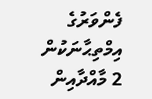ފެންވަރުގެ އިމްތިޙާނަކުން 2 މާއްދާއިން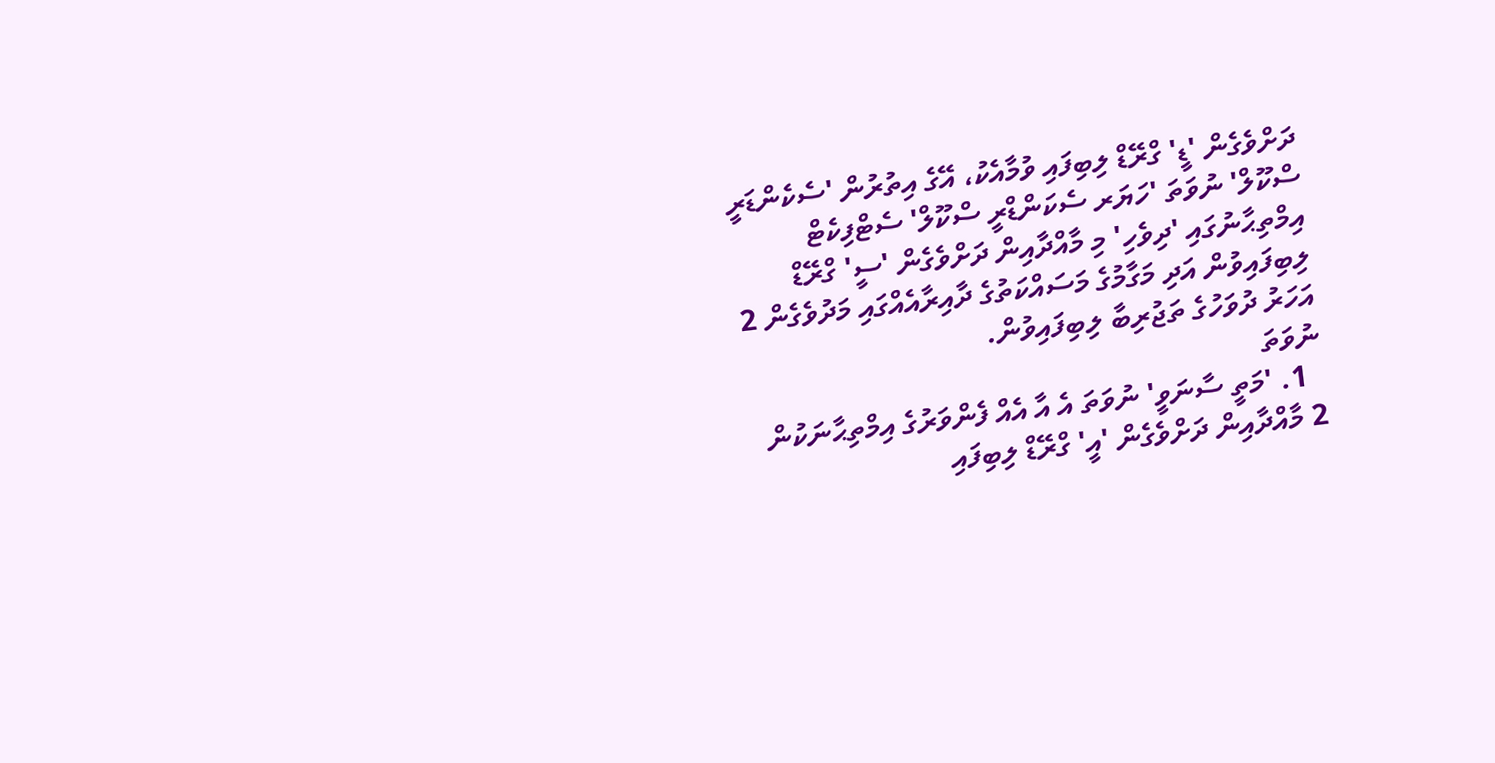ދަށްވެގެން 'ޑީ' ގްރޭޑް ލިބިފައި ވުމާއެކު، އޭގެ އިތުރުން 'ސެކެންޑަރީ ސްކޫލް' ނުވަތަ 'ހަޔަރ ސެކަންޑްރީ ސްކޫލް' ސެޓްފިކެޓް އިމްތިޙާނުގައި 'ދިވެހި' މި މާއްދާއިން ދަށްވެގެން 'ސީ' ގްރޭޑް ލިބިފައިވުން އަދި މަގާމުގެ މަސައްކަތުގެ ދާއިރާއެއްގައި މަދުވެގެން 2 އަހަރު ދުވަހުގެ ތަޖުރިބާ ލިބިފައިވުން.
ނުވަތަ
  1. 'މަތީ ސާނަވީ' ނުވަތަ އެ އާ އެއް ފެންވަރުގެ އިމްތިޙާނަކުން 2 މާއްދާއިން ދަށްވެގެން 'އީ' ގްރޭޑް ލިބިފައި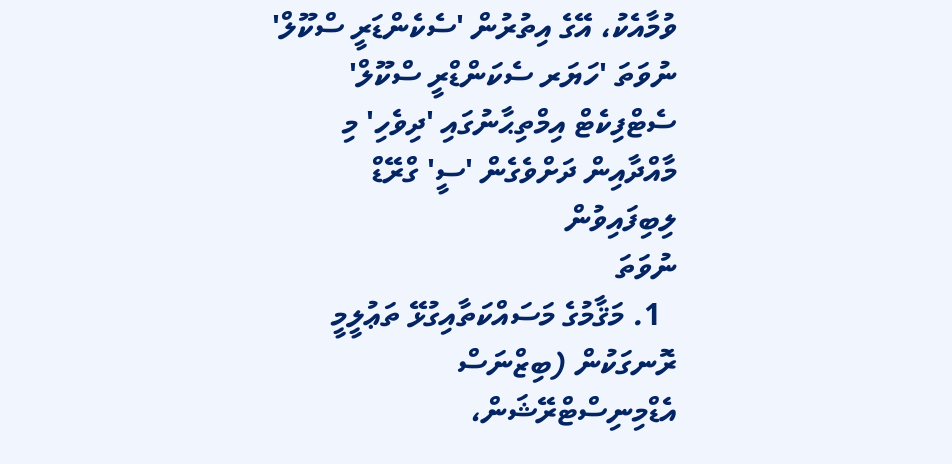ވުމާއެކު، އޭގެ އިތުރުން 'ސެކެންޑަރީ ސްކޫލް' ނުވަތަ 'ހަޔަރ ސެކަންޑްރީ ސްކޫލް' ސެޓްފިކެޓް އިމްތިޙާނުގައި 'ދިވެހި' މި މާއްދާއިން ދަށްވެގެން 'ސީ' ގްރޭޑް ލިބިފައިވުން
ނުވަތަ
  1. މަޤާމުގެ މަސައްކަތާއިގުޅޭ ތަޢުލީމީ ރޮނގަކުން (ބިޒްނަސް އެޑްމިނިސްޓްރޭޝަން،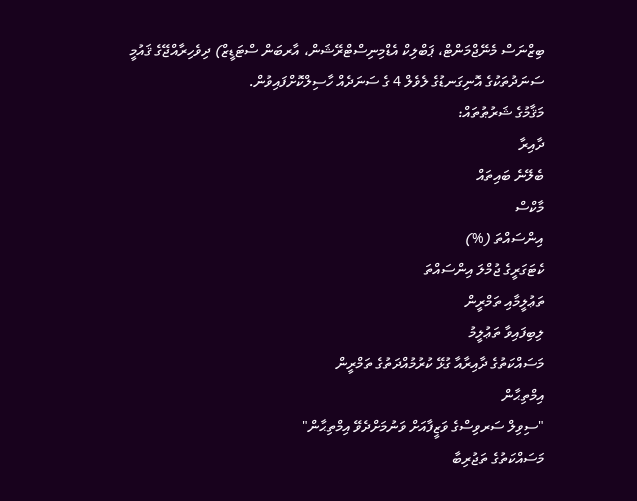ބިޒްނަސް މެނޭޖްމަންޓް، ޕަބްލިކް އެޑްމިނިސްޓްރޭޝަން، އާރބަން ސްޓަޑީޒް) ދިވެހިރާއްޖޭގެ ޤައުމީ ސަނަދުތަކުގެ އޮނިގަނޑުގެ ލެވެލް 4 ގެ ސަނަދެއް ހާސިލްކޮށްފައިވުން.
މަޤާމުގެ ޝަރުޠުތައް:
ދާއިރާ
ބެލޭނެ ބައިތައް
މާކްސް
އިންސައްތަ (%)
ކެޓަގަރީގެ ޖުމްލަ އިންސައްތަ
ތަޢުލީމާއި ތަމްރީން
ލިބިފައިވާ ތަޢުލީމު
މަސައްކަތުގެ ދާއިރާއާ ގުޅޭ ކުރުމުއްދަތުގެ ތަމްރީން
އިމްތިޙާން
"ސިވިލް ސަރވިސްގެ ވަޒީފާއަށް ވަނުމަށްދެވޭ އިމްތިޙާން"
މަސައްކަތުގެ ތަޖުރިބާ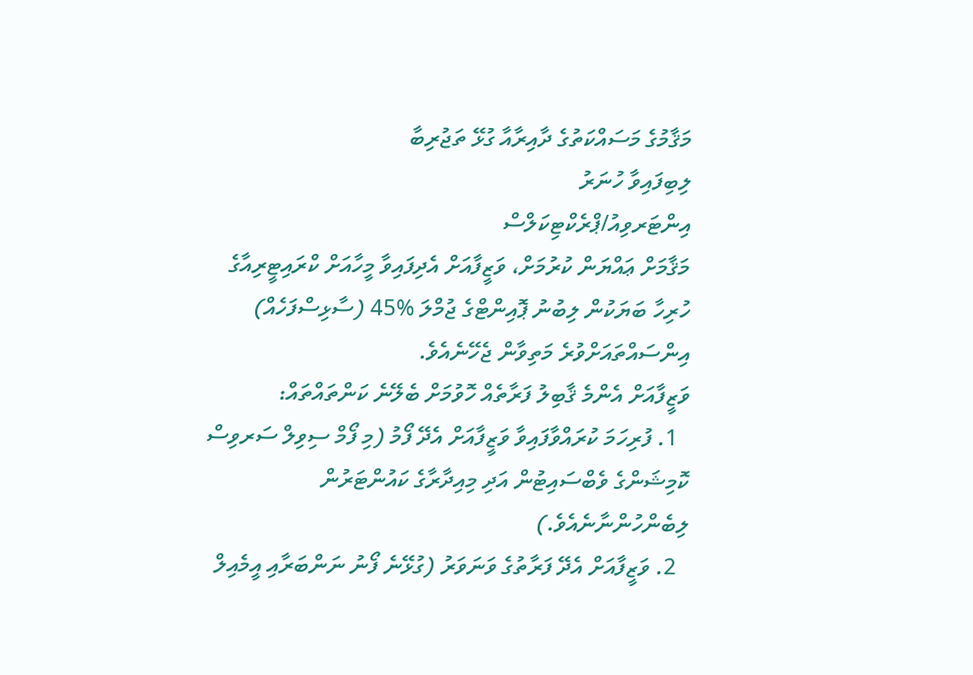މަޤާމުގެ މަސައްކަތުގެ ދާއިރާއާ ގުޅޭ ތަޖުރިބާ
ލިބިފައިވާ ހުނަރު
އިންޓަރވިއު/ޕްރެކްޓިކަލްސް
މަޤާމަށް ޢައްޔަން ކުރުމަށް، ވަޒީފާއަށް އެދިފައިވާ މީހާއަށް ކްރައިޓީރިއާގެ ހުރިހާ ބަޔަކުން ލިބުނު ޕޮއިންޓްގެ ޖުމްލަ %45 (ސާޅިސްފަހެއް) އިންސައްތައަށްވުރެ މަތިވާން ޖެހޭނެއެވެ.
ވަޒީފާއަށް އެންމެ ޤާބިލު ފަރާތެއް ހޮވުމަށް ބެލޭނެ ކަންތައްތައް:
  1. ފުރިހަމަ ކުރައްވާފައިވާ ވަޒީފާއަށް އެދޭ ފޯމު (މި ފޯމް ސިވިލް ސަރވިސް ކޮމިޝަންގެ ވެބްސައިޓުން އަދި މިއިދާރާގެ ކައުންޓަރުން ލިބެންހުންނާނެއެވެ.)
  2. ވަޒީފާއަށް އެދޭ ފަރާތުގެ ވަނަވަރު (ގުޅޭނެ ފޯނު ނަންބަރާއި އީމެއިލް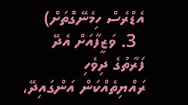އެޑްރެސް ހިމެނޭގޮތަށް)
  3. ވަޒީފާއަށް އެދޭ ފަރާތުގެ ދިވެހި ރައްޔިތެއްކަން އަންގައިދޭ،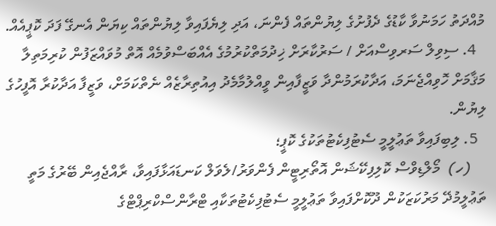މުއްދަތު ހަމަނުވާ ކާޑުގެ ދެފުށުގެ ލިޔުންތައް ފެންނަ، އަދި ލިޔެފައިވާ ލިޔުންތައް ކިޔަން އެނގޭ ފަދަ ކޮޕީއެއް.
  4. ސިވިލް ސަރވިސްއަށް / ސަރުކާރަށް ޚިދުމަތްކުރުމުގެ އެއްބަސްވުމެއް އޮތް މުވައްޒަފުން ކުރިމަތިލާ މަޤާމަށް ހޮވިއްޖެނަމަ، އަދާކުރަމުންދާ ވަޒީފާއިން ވީއްލުމާމެދު އިއުތިރާޒެއް ނެތްކަމަށް، ވަޒީފާ އަދާކުރާ އޮފީހުގެ ލިޔުން.
  5. ލިބިފައިވާ ތަޢުލީމީ ސެޓުފިކެޓުތަކުގެ ކޮޕީ؛
    (ހ)  މޯލްޑިވްސް ކޮލިފިކޭޝަން އޮތޯރިޓީން ފެންވަރު/ލެވަލް ކަނޑައަޅާފައިވާ، ރާއްޖެއިން ބޭރުގެ މަތީ ތަޢުލީމުދޭ މަރުކަޒަކުން ދޫކޮށްފައިވާ ތަޢުލީމީ ސެޓުފިކެޓުތަކާއި ޓްރާންސްކްރިޕްޓްގެ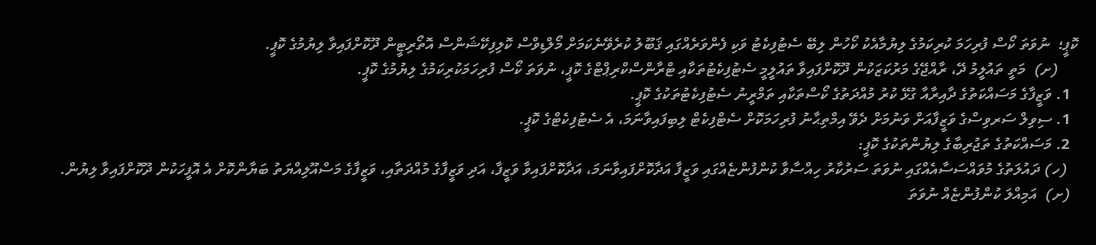ކޮޕީ؛  ނުވަތަ ކޯސް ފުރިހަމަ ކުރިކަމުގެ ލިޔުމާއެކު ކޯހުން ލިބޭ ސެޓުފިކެޓު ވަކި ފެންވަރެއްގައި ޤަބޫލު ކުރެވޭނެކަމަށް މޯލްޑިވްސް ކޮލިފިކޭޝަންސް އޮތޯރިޓީން ދޫކޮށްފައިވާ ލިޔުމުގެ ކޮޕީ.
     (ށ)  މަތީ ތައުލީމު ދޭ، ރާއްޖޭގެ މަރުކަޒަކުން ދޫކޮށްފައިވާ ތައުލީމީ ސެޓުފިކެޓުތަކާއި ޓްރާންސްކްރިޕްޓްގެ ކޮޕީ، ނުވަތަ ކޯސް ފުރިހަމަކުރިކަމުގެ ލިޔުމުގެ ކޮޕީ.
  1. ވަޒީފާގެ މަސައްކަތުގެ ދާއިރާއާ ގުޅޭ ކުރު މުއްދަތުގެ ކޯސްތަކާއި ތަމްރީނު ސެޓުފިކެޓުތަކުގެ ކޮޕީ.
  1. ސިވިލް ސަރވިސްގެ ވަޒީފާއަށް ވަނުމަށް ދެވޭ އިމްތިޙާނު ފުރިހަމަކޮށް ސެޓްފިކެޓް ލިބިފައިވާނަމަ، އެ ސެޓުފިކެޓްގެ ކޮޕީ.
  2. މަސައްކަތުގެ ތަޖުރިބާގެ ލިޔުންތަކުގެ ކޮޕީ:
   (ހ) ދައުލަތުގެ މުވައްސަސާއެއްގައި ނުވަތަ ސަރުކާރު ހިއްސާވާ ކުންފުންޏެއްގައި ވަޒީފާ އަދާކޮށްފައިވާނަމަ، އަދާކޮށްފައިވާ ވަޒީފާ، އަދި ވަޒީފާގެ މުއްދަތާއި، ވަޒީފާގެ މަސްއޫލިއްޔަތު ބަޔާންކޮށް އެ އޮފީހަކުން ދޫކޮށްފައިވާ ލިޔުން.
  (ށ)  އަމިއްލަ ކުންފުންޏެއް ނުވަތަ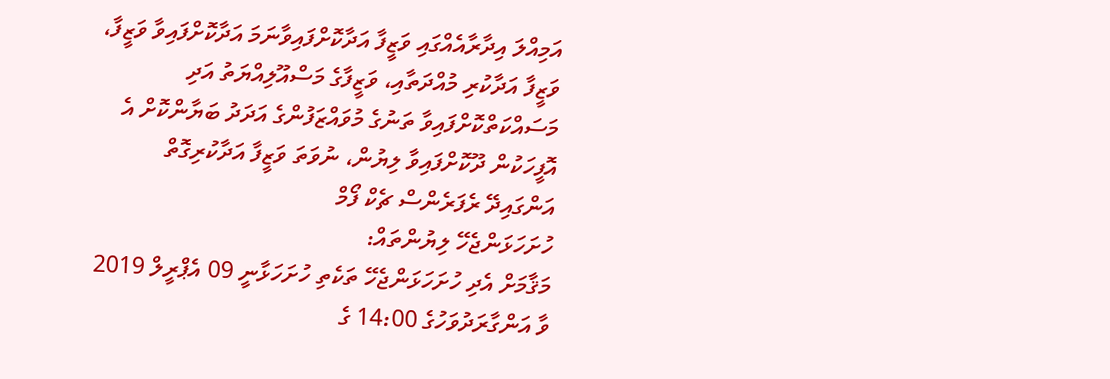އަމިއްލަ އިދާރާއެއްގައި ވަޒީފާ އަދާކޮށްފައިވާނަމަ އަދާކޮށްފައިވާ ވަޒީފާ، ވަޒީފާ އަދާކުރި މުއްދަތާއި، ވަޒީފާގެ މަސްއޫލިއްޔަތު އަދި މަސައްކަތްކޮށްފައިވާ ތަނުގެ މުވައްޒަފުންގެ އަދަދު ބަޔާންކޮށް އެ އޮފީހަކުން ދޫކޮށްފައިވާ ލިޔުން، ނުވަތަ ވަޒީފާ އަދާކުރިގޮތް އަންގައިދޭ ރެފަރެންސް ޗެކް ފޯމް
ހުށަހަޅަންޖެހޭ ލިޔުންތައް:
މަޤާމަށް އެދި ހުށަހަޅަންޖެހޭ ތަކެތި ހުށަހަޅާނީ 09 އެޕްރީލް 2019 ވާ އަންގާރަދުވަހުގެ 14:00 ގެ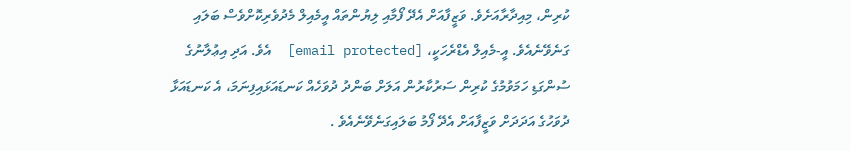ކުރިން، މިއިދާރާއަށެވެ. ވަޒީފާއަށް އެދޭ ފޯމާއި ލިޔުންތައް އީމެއިލް މެދުވެރިކޮށްވެސް ބަލައި ގަނެވޭނެއެވެ. އީ-މެއިލް އެޑްރެހަކީ، [email protected]  އެވެ. އަދި އިޢުލާނުގެ ސުންގަޑި ހަމަވުމުގެ ކުރިން ސަރުކާރުން އަލަށް ބަންދު ދުވަހެއް ކަނޑައަޅައިފިނަމަ، އެ ކަނޑައަޅާ ދުވަހުގެ އަދަދަށް ވަޒީފާއަށް އެދޭ ފޯމު ބަލައިގަނެވޭނެއެވެ .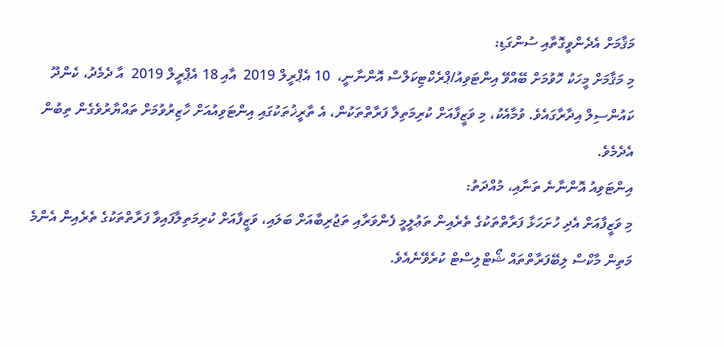މަޤާމަށް އެދެންވީގޮތާއި ސުންގަޑި:
މި މަޤާމަށް މީހަކު ހޮވުމަށް ބޭއްވޭ އިންޓަވިއު/ޕްރެކްޓިކަލްސް އޮންނާނީ،  10 އެޕްރީލް 2019  އާއި 18 އެޕްރީލް 2019  އާ ދެމެދު، ކެންދޫ ކައުންސިލް އިދާރާގައެވެ. ވުމާއެކު، މި ވަޒީފާއަށް ކުރިމަތިލާ ފަރާތްތަކުން، އެ ތާރީޚުތަކުގައި އިންޓަވިއުއަށް ހާޒިރުވުމަށް ތައްޔާރުވެގެން ތިބުން އެދެމެވެ.
އިންޓަވިއު އޮންނާނެ ތަނާއި، މުއްދަތު:
މި ވަޒީފާއަށް އެދި ހުށަހަޅާ ފަރާތްތަކުގެ ތެރެއިން ތަޢުލީމީ ފެންވަރާއި ތަޖުރިބާއަށް ބަލައި، ވަޒީފާއަށް ކުރިމަތިލާފައިވާ ފަރާތްތަކުގެ ތެރެއިން އެންމެ މަތިން މާކްސް ލިބޭފަރާތްތައް ޝޯޓްލިސްޓް ކުރެވޭނެއެވެ.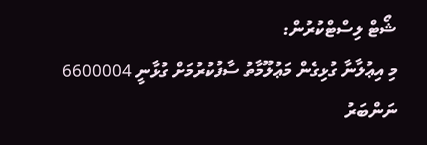ޝޯޓް ލިސްޓްކުރުން:
މި އިޢުލާނާ ގުޅިގެން މަޢުލޫމާތު ސާފުކުރުމަށް ގުޅާނީ 6600004 ނަންބަރު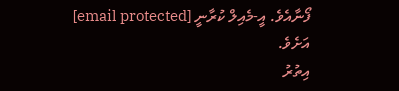ފޯނާއެވެ. އީ-މެއިލް ކުރާނީ [email protected] އަށެވެ.
އިތުރު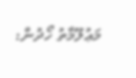މަޢުލޫމާތު ހޯދުން: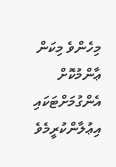މިހެންވެ މިކަން ޢާންމުކޮށް އެންގުމަށްޓަކައި އިޢުލާންކުރީމެވެ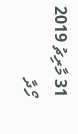31 މާރިޗު 2019
ހޯދާ